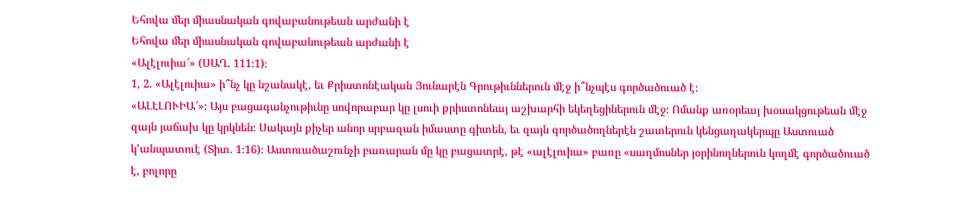Եհովա մեր միասնական գովաբանութեան արժանի է
Եհովա մեր միասնական գովաբանութեան արժանի է
«Ալէլուիա՜» (ՍԱՂ. 111։1)։
1, 2. «Ալէլուիա» ի՞նչ կը նշանակէ, եւ Քրիստոնէական Յունարէն Գրութիւններուն մէջ ի՞նչպէս գործածուած է։
«ԱԼԷԼՈՒԻԱ՜»։ Այս բացագանչութիւնը սովորաբար կը լսուի քրիստոնեայ աշխարհի եկեղեցիներուն մէջ։ Ոմանք առօրեայ խօսակցութեան մէջ զայն յաճախ կը կրկնեն։ Սակայն քիչեր անոր սրբազան իմաստը գիտեն, եւ զայն գործածողներէն շատերուն կենցաղակերպը Աստուած կ’անպատուէ (Տիտ. 1։16)։ Աստուածաշունչի բառարան մը կը բացատրէ, թէ «ալէլուիա» բառը «սաղմոսներ յօրինողներուն կողմէ գործածուած է, բոլորը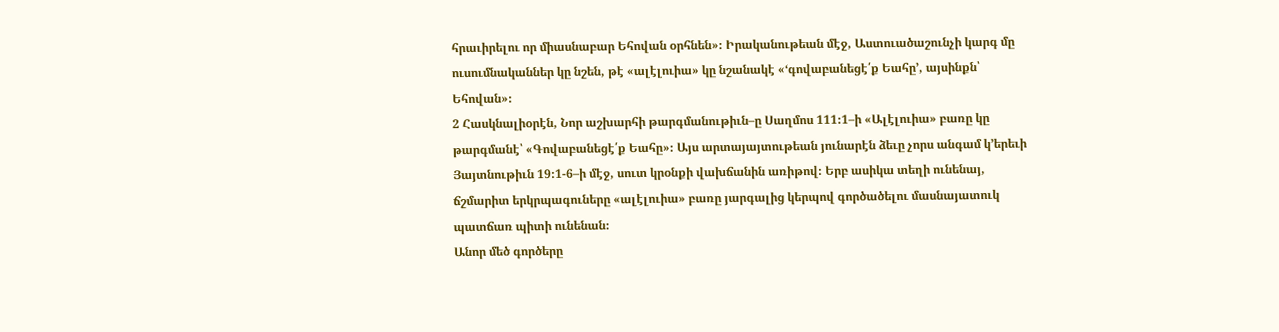հրաւիրելու որ միասնաբար Եհովան օրհնեն»։ Իրականութեան մէջ, Աստուածաշունչի կարգ մը ուսումնականներ կը նշեն, թէ «ալէլուիա» կը նշանակէ «‘գովաբանեցէ՛ք Եահը’, այսինքն՝ Եհովան»։
2 Հասկնալիօրէն, Նոր աշխարհի թարգմանութիւն–ը Սաղմոս 111։1–ի «Ալէլուիա» բառը կը թարգմանէ՝ «Գովաբանեցէ՛ք Եահը»։ Այս արտայայտութեան յունարէն ձեւը չորս անգամ կ’երեւի Յայտնութիւն 19։1-6–ի մէջ, սուտ կրօնքի վախճանին առիթով։ Երբ ասիկա տեղի ունենայ, ճշմարիտ երկրպագուները «ալէլուիա» բառը յարգալից կերպով գործածելու մասնայատուկ պատճառ պիտի ունենան։
Անոր մեծ գործերը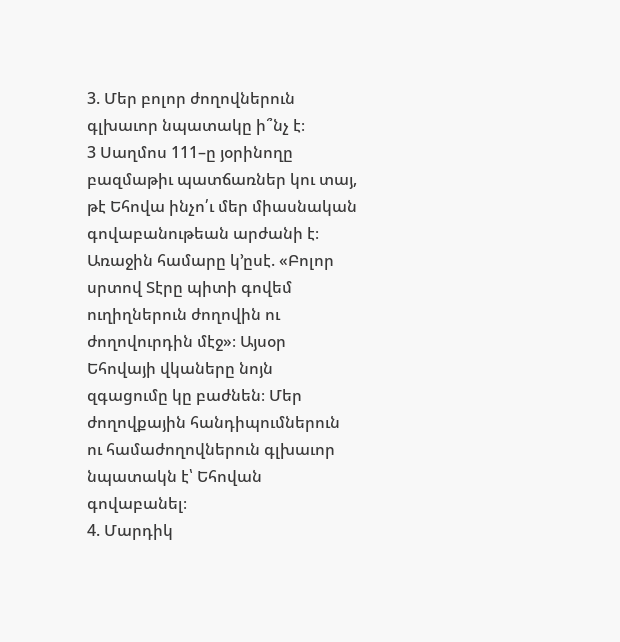3. Մեր բոլոր ժողովներուն գլխաւոր նպատակը ի՞նչ է։
3 Սաղմոս 111–ը յօրինողը բազմաթիւ պատճառներ կու տայ, թէ Եհովա ինչո՛ւ մեր միասնական գովաբանութեան արժանի է։ Առաջին համարը կ’ըսէ. «Բոլոր սրտով Տէրը պիտի գովեմ ուղիղներուն ժողովին ու ժողովուրդին մէջ»։ Այսօր Եհովայի վկաները նոյն զգացումը կը բաժնեն։ Մեր ժողովքային հանդիպումներուն ու համաժողովներուն գլխաւոր նպատակն է՝ Եհովան գովաբանել։
4. Մարդիկ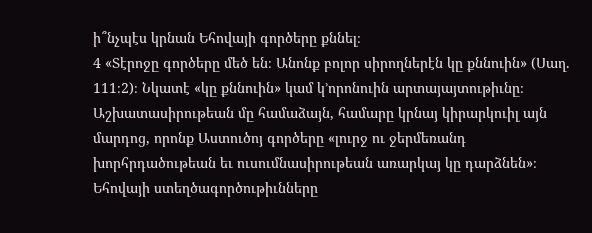ի՞նչպէս կրնան Եհովայի գործերը քննել։
4 «Տէրոջը գործերը մեծ են։ Անոնք բոլոր սիրողներէն կը քննուին» (Սաղ. 111։2)։ Նկատէ «կը քննուին» կամ կ’որոնուին արտայայտութիւնը։ Աշխատասիրութեան մը համաձայն, համարը կրնայ կիրարկուիլ այն մարդոց, որոնք Աստուծոյ գործերը «լուրջ ու ջերմեռանդ խորհրդածութեան եւ ուսումնասիրութեան առարկայ կը դարձնեն»։ Եհովայի ստեղծագործութիւնները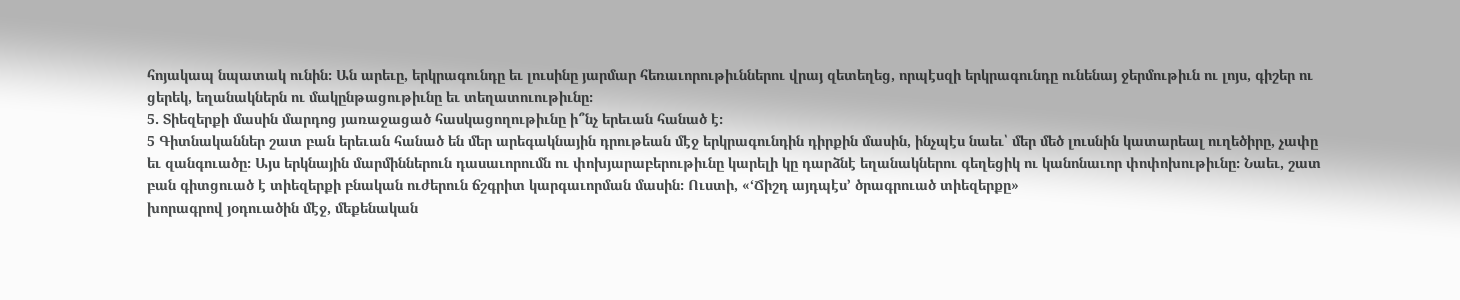հոյակապ նպատակ ունին։ Ան արեւը, երկրագունդը եւ լուսինը յարմար հեռաւորութիւններու վրայ զետեղեց, որպէսզի երկրագունդը ունենայ ջերմութիւն ու լոյս, գիշեր ու ցերեկ, եղանակներն ու մակընթացութիւնը եւ տեղատուութիւնը։
5. Տիեզերքի մասին մարդոց յառաջացած հասկացողութիւնը ի՞նչ երեւան հանած է։
5 Գիտնականներ շատ բան երեւան հանած են մեր արեգակնային դրութեան մէջ երկրագունդին դիրքին մասին, ինչպէս նաեւ՝ մեր մեծ լուսնին կատարեալ ուղեծիրը, չափը եւ զանգուածը։ Այս երկնային մարմիններուն դասաւորումն ու փոխյարաբերութիւնը կարելի կը դարձնէ եղանակներու գեղեցիկ ու կանոնաւոր փոփոխութիւնը։ Նաեւ, շատ բան գիտցուած է տիեզերքի բնական ուժերուն ճշգրիտ կարգաւորման մասին։ Ուստի, «‘Ճիշդ այդպէս’ ծրագրուած տիեզերքը»
խորագրով յօդուածին մէջ, մեքենական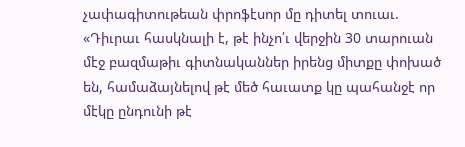չափագիտութեան փրոֆէսոր մը դիտել տուաւ. «Դիւրաւ հասկնալի է, թէ ինչո՛ւ վերջին 30 տարուան մէջ բազմաթիւ գիտնականներ իրենց միտքը փոխած են, համաձայնելով թէ մեծ հաւատք կը պահանջէ որ մէկը ընդունի թէ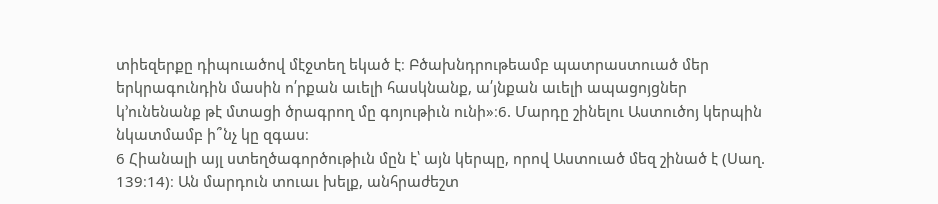տիեզերքը դիպուածով մէջտեղ եկած է։ Բծախնդրութեամբ պատրաստուած մեր երկրագունդին մասին ո՛րքան աւելի հասկնանք, ա՛յնքան աւելի ապացոյցներ կ’ունենանք թէ մտացի ծրագրող մը գոյութիւն ունի»։6. Մարդը շինելու Աստուծոյ կերպին նկատմամբ ի՞նչ կը զգաս։
6 Հիանալի այլ ստեղծագործութիւն մըն է՝ այն կերպը, որով Աստուած մեզ շինած է (Սաղ. 139։14)։ Ան մարդուն տուաւ խելք, անհրաժեշտ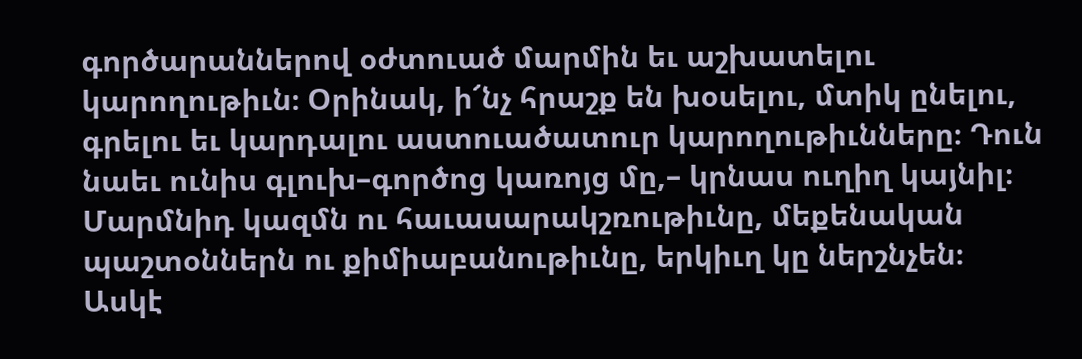գործարաններով օժտուած մարմին եւ աշխատելու կարողութիւն։ Օրինակ, ի՜նչ հրաշք են խօսելու, մտիկ ընելու, գրելու եւ կարդալու աստուածատուր կարողութիւնները։ Դուն նաեւ ունիս գլուխ–գործոց կառոյց մը,– կրնաս ուղիղ կայնիլ։ Մարմնիդ կազմն ու հաւասարակշռութիւնը, մեքենական պաշտօններն ու քիմիաբանութիւնը, երկիւղ կը ներշնչեն։ Ասկէ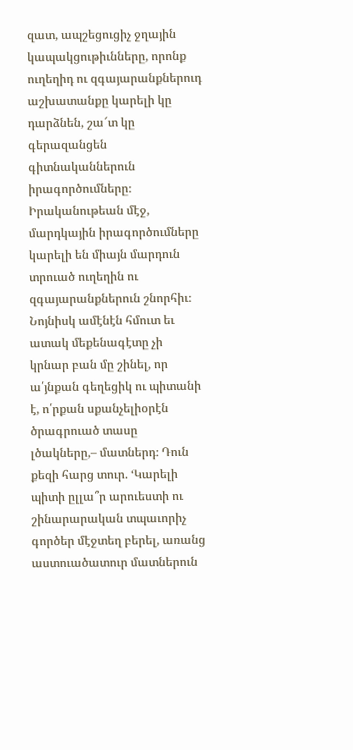զատ, ապշեցուցիչ ջղային կապակցութիւնները, որոնք ուղեղիդ ու զգայարանքներուդ աշխատանքը կարելի կը դարձնեն, շա՜տ կը գերազանցեն գիտնականներուն իրագործումները։ Իրականութեան մէջ, մարդկային իրագործումները կարելի են միայն մարդուն տրուած ուղեղին ու զգայարանքներուն շնորհիւ։ Նոյնիսկ ամէնէն հմուտ եւ ատակ մեքենագէտը չի կրնար բան մը շինել, որ ա՛յնքան գեղեցիկ ու պիտանի է, ո՛րքան սքանչելիօրէն ծրագրուած տասը լծակները,– մատներդ։ Դուն քեզի հարց տուր. ‘Կարելի պիտի ըլլա՞ր արուեստի ու շինարարական տպաւորիչ գործեր մէջտեղ բերել, առանց աստուածատուր մատներուն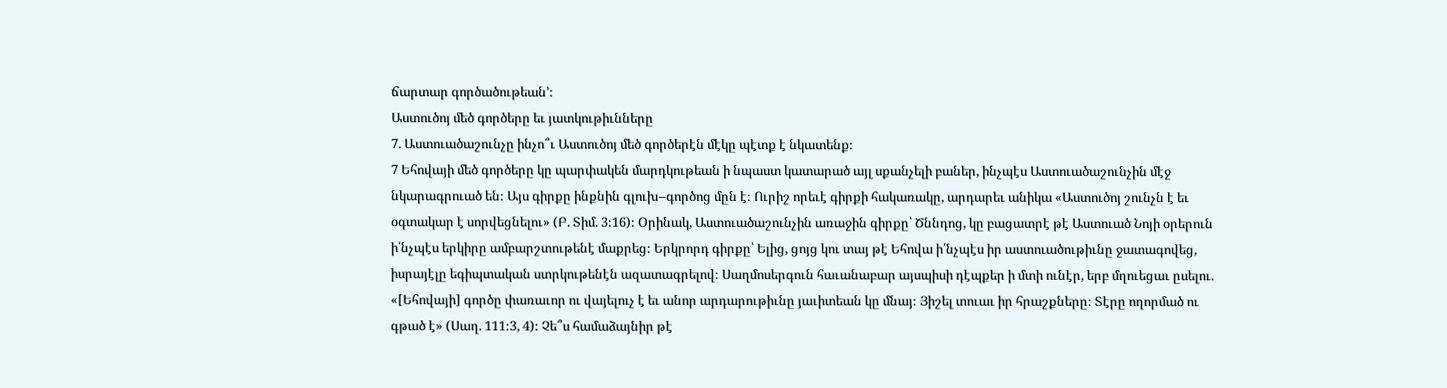ճարտար գործածութեան’։
Աստուծոյ մեծ գործերը եւ յատկութիւնները
7. Աստուածաշունչը ինչո՞ւ Աստուծոյ մեծ գործերէն մէկը պէտք է նկատենք։
7 Եհովայի մեծ գործերը կը պարփակեն մարդկութեան ի նպաստ կատարած այլ սքանչելի բաներ, ինչպէս Աստուածաշունչին մէջ նկարագրուած են։ Այս գիրքը ինքնին գլուխ–գործոց մըն է։ Ուրիշ որեւէ գիրքի հակառակը, արդարեւ անիկա «Աստուծոյ շունչն է եւ օգտակար է սորվեցնելու» (Բ. Տիմ. 3։16)։ Օրինակ, Աստուածաշունչին առաջին գիրքը՝ Ծննդոց, կը բացատրէ թէ Աստուած Նոյի օրերուն ի՛նչպէս երկիրը ամբարշտութենէ մաքրեց։ Երկրորդ գիրքը՝ Ելից, ցոյց կու տայ թէ Եհովա ի՛նչպէս իր աստուածութիւնը ջատագովեց, իսրայէլը եգիպտական ստրկութենէն ազատագրելով։ Սաղմոսերգուն հաւանաբար այսպիսի դէպքեր ի մտի ունէր, երբ մղուեցաւ ըսելու. «[Եհովայի] գործը փառաւոր ու վայելուչ է եւ անոր արդարութիւնը յաւիտեան կը մնայ։ Յիշել տուաւ իր հրաշքները։ Տէրը ողորմած ու գթած է» (Սաղ. 111։3, 4)։ Չե՞ս համաձայնիր թէ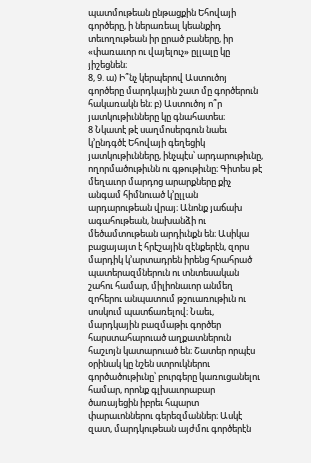պատմութեան ընթացքին Եհովայի գործերը, ի ներառեալ կեանքիդ տեւողութեան իր ըրած բաները, իր «փառաւոր ու վայելուչ» ըլլալը կը յիշեցնեն։
8, 9. ա) Ի՞նչ կերպերով Աստուծոյ գործերը մարդկային շատ մը գործերուն հակառակն են։ բ) Աստուծոյ ո՞ր յատկութիւնները կը գնահատես։
8 Նկատէ թէ սաղմոսերգուն նաեւ կ’ընդգծէ Եհովայի գեղեցիկ յատկութիւնները, ինչպէս՝ արդարութիւնը, ողորմածութիւնն ու գթութիւնը։ Գիտես թէ մեղաւոր մարդոց արարքները քիչ անգամ հիմնուած կ’ըլլան արդարութեան վրայ։ Անոնք յաճախ ագահութեան, նախանձի ու մեծամտութեան արդիւնքն են։ Ասիկա բացայայտ է հրէշային զէնքերէն, զորս մարդիկ կ’արտադրեն իրենց հրահրած պատերազմներուն ու տնտեսական շահու համար, միլիոնաւոր անմեղ զոհերու անպատում թշուառութիւն ու սոսկում պատճառելով։ Նաեւ, մարդկային բազմաթիւ գործեր հարստահարուած աղքատներուն հաշւոյն կատարուած են։ Շատեր որպէս օրինակ կը նշեն ստրուկներու գործածութիւնը՝ բուրգերը կառուցանելու համար, որոնք գլխաւորաբար ծառայեցին իբրեւ հպարտ փարաւոններու գերեզմաններ։ Ասկէ զատ, մարդկութեան այժմու գործերէն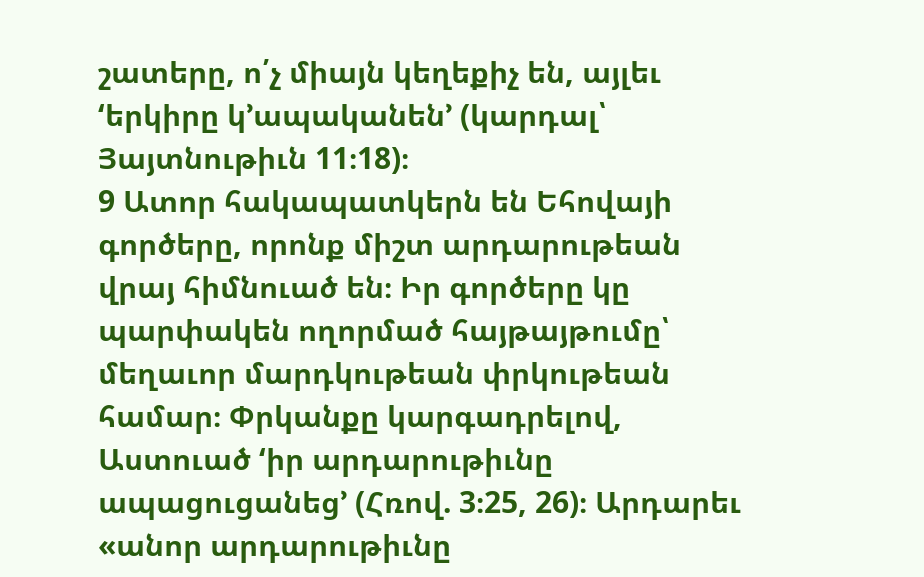շատերը, ո՛չ միայն կեղեքիչ են, այլեւ ‘երկիրը կ’ապականեն’ (կարդալ՝ Յայտնութիւն 11։18)։
9 Ատոր հակապատկերն են Եհովայի գործերը, որոնք միշտ արդարութեան վրայ հիմնուած են։ Իր գործերը կը պարփակեն ողորմած հայթայթումը՝ մեղաւոր մարդկութեան փրկութեան համար։ Փրկանքը կարգադրելով, Աստուած ‘իր արդարութիւնը ապացուցանեց’ (Հռով. 3։25, 26)։ Արդարեւ «անոր արդարութիւնը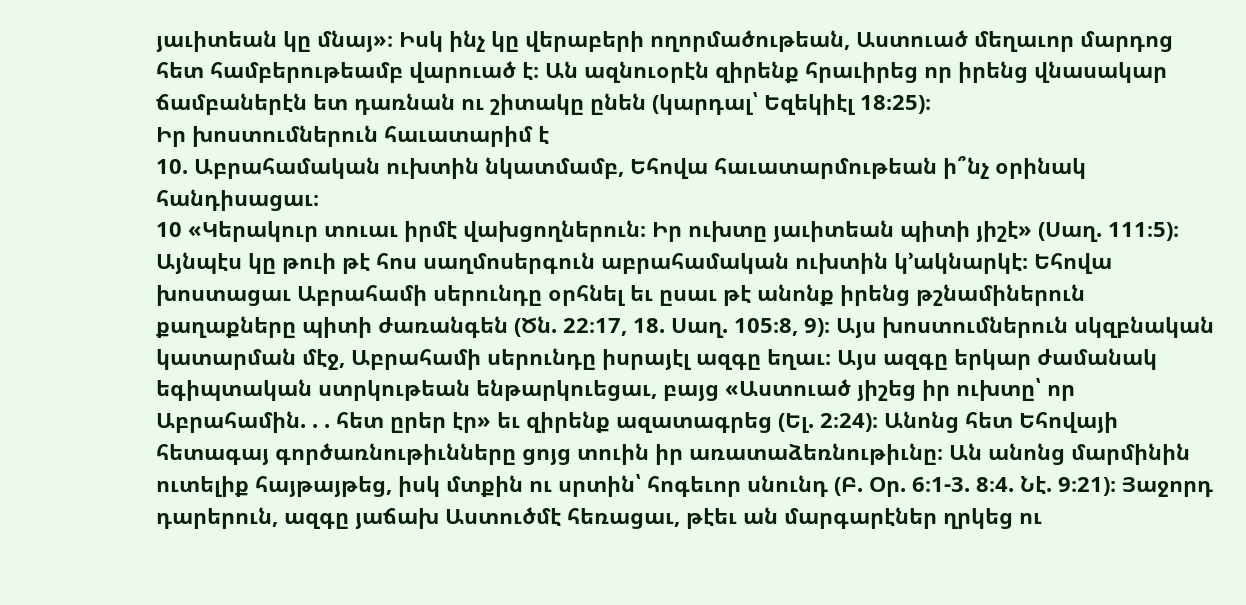յաւիտեան կը մնայ»։ Իսկ ինչ կը վերաբերի ողորմածութեան, Աստուած մեղաւոր մարդոց հետ համբերութեամբ վարուած է։ Ան ազնուօրէն զիրենք հրաւիրեց որ իրենց վնասակար ճամբաներէն ետ դառնան ու շիտակը ընեն (կարդալ՝ Եզեկիէլ 18։25)։
Իր խոստումներուն հաւատարիմ է
10. Աբրահամական ուխտին նկատմամբ, Եհովա հաւատարմութեան ի՞նչ օրինակ հանդիսացաւ։
10 «Կերակուր տուաւ իրմէ վախցողներուն։ Իր ուխտը յաւիտեան պիտի յիշէ» (Սաղ. 111։5)։ Այնպէս կը թուի թէ հոս սաղմոսերգուն աբրահամական ուխտին կ’ակնարկէ։ Եհովա խոստացաւ Աբրահամի սերունդը օրհնել եւ ըսաւ թէ անոնք իրենց թշնամիներուն քաղաքները պիտի ժառանգեն (Ծն. 22։17, 18. Սաղ. 105։8, 9)։ Այս խոստումներուն սկզբնական կատարման մէջ, Աբրահամի սերունդը իսրայէլ ազգը եղաւ։ Այս ազգը երկար ժամանակ եգիպտական ստրկութեան ենթարկուեցաւ, բայց «Աստուած յիշեց իր ուխտը՝ որ Աբրահամին. . . հետ ըրեր էր» եւ զիրենք ազատագրեց (Ել. 2։24)։ Անոնց հետ Եհովայի հետագայ գործառնութիւնները ցոյց տուին իր առատաձեռնութիւնը։ Ան անոնց մարմինին ուտելիք հայթայթեց, իսկ մտքին ու սրտին՝ հոգեւոր սնունդ (Բ. Օր. 6։1-3. 8։4. Նէ. 9։21)։ Յաջորդ դարերուն, ազգը յաճախ Աստուծմէ հեռացաւ, թէեւ ան մարգարէներ ղրկեց ու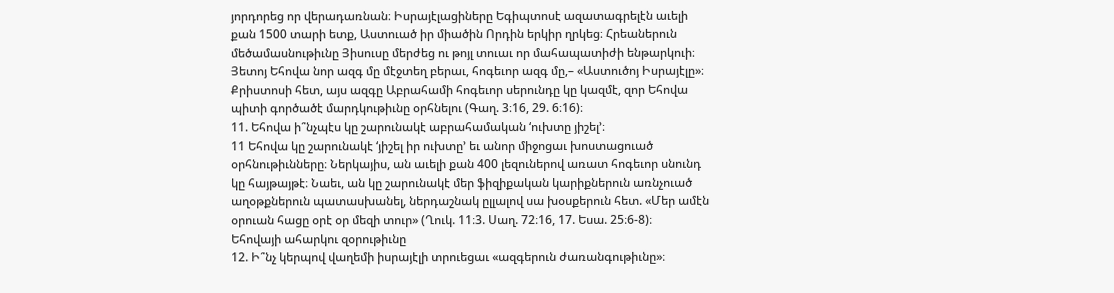յորդորեց որ վերադառնան։ Իսրայէլացիները Եգիպտոսէ ազատագրելէն աւելի քան 1500 տարի ետք, Աստուած իր միածին Որդին երկիր ղրկեց։ Հրեաներուն մեծամասնութիւնը Յիսուսը մերժեց ու թոյլ տուաւ որ մահապատիժի ենթարկուի։ Յետոյ Եհովա նոր ազգ մը մէջտեղ բերաւ, հոգեւոր ազգ մը,– «Աստուծոյ Իսրայէլը»։ Քրիստոսի հետ, այս ազգը Աբրահամի հոգեւոր սերունդը կը կազմէ, զոր Եհովա պիտի գործածէ մարդկութիւնը օրհնելու (Գաղ. 3։16, 29. 6։16)։
11. Եհովա ի՞նչպէս կը շարունակէ աբրահամական ‘ուխտը յիշել’։
11 Եհովա կը շարունակէ ‘յիշել իր ուխտը’ եւ անոր միջոցաւ խոստացուած օրհնութիւնները։ Ներկայիս, ան աւելի քան 400 լեզուներով առատ հոգեւոր սնունդ կը հայթայթէ։ Նաեւ, ան կը շարունակէ մեր ֆիզիքական կարիքներուն առնչուած աղօթքներուն պատասխանել, ներդաշնակ ըլլալով սա խօսքերուն հետ. «Մեր ամէն օրուան հացը օրէ օր մեզի տուր» (Ղուկ. 11։3. Սաղ. 72։16, 17. Եսա. 25։6-8)։
Եհովայի ահարկու զօրութիւնը
12. Ի՞նչ կերպով վաղեմի իսրայէլի տրուեցաւ «ազգերուն ժառանգութիւնը»։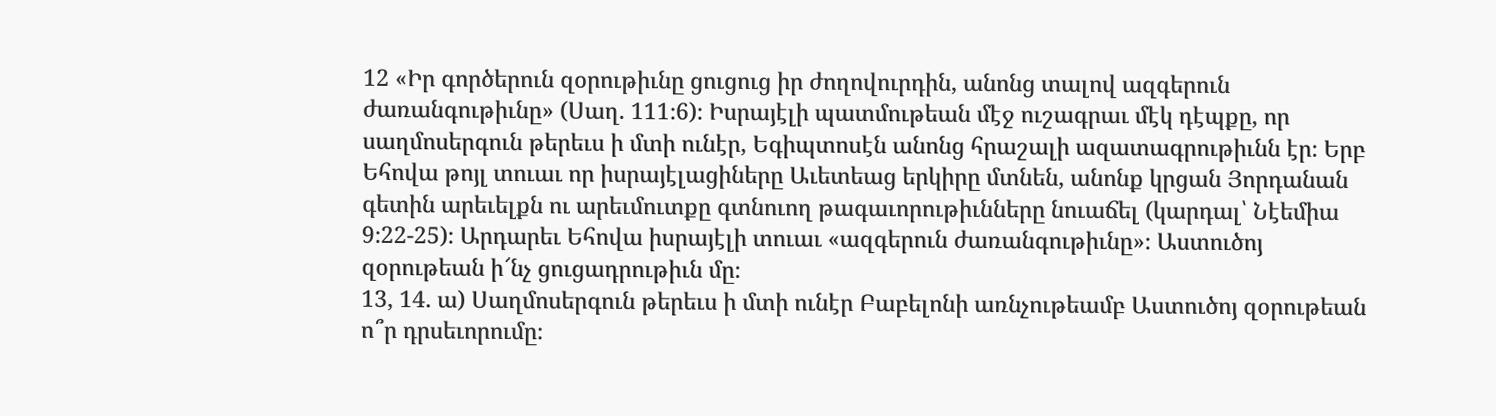12 «Իր գործերուն զօրութիւնը ցուցուց իր ժողովուրդին, անոնց տալով ազգերուն ժառանգութիւնը» (Սաղ. 111։6)։ Իսրայէլի պատմութեան մէջ ուշագրաւ մէկ դէպքը, որ սաղմոսերգուն թերեւս ի մտի ունէր, Եգիպտոսէն անոնց հրաշալի ազատագրութիւնն էր։ Երբ Եհովա թոյլ տուաւ որ իսրայէլացիները Աւետեաց երկիրը մտնեն, անոնք կրցան Յորդանան գետին արեւելքն ու արեւմուտքը գտնուող թագաւորութիւնները նուաճել (կարդալ՝ Նէեմիա 9։22-25)։ Արդարեւ Եհովա իսրայէլի տուաւ «ազգերուն ժառանգութիւնը»։ Աստուծոյ զօրութեան ի՜նչ ցուցադրութիւն մը։
13, 14. ա) Սաղմոսերգուն թերեւս ի մտի ունէր Բաբելոնի առնչութեամբ Աստուծոյ զօրութեան ո՞ր դրսեւորումը։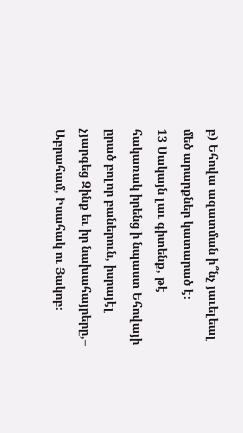բ) Եհովա ազատման ի՞նչ յաւելեալ մեծ արարքներ կատարած է։
13 Սակայն լաւ գիտենք, թէ հակառակ իրենց ի նպաստ Եհովայի ըրած բոլոր բաներուն, իսրայէլ չյարգեց Զինք եւ իր նախահայրերը,– Աբրահամ, Իսահակ ու Յակոբ։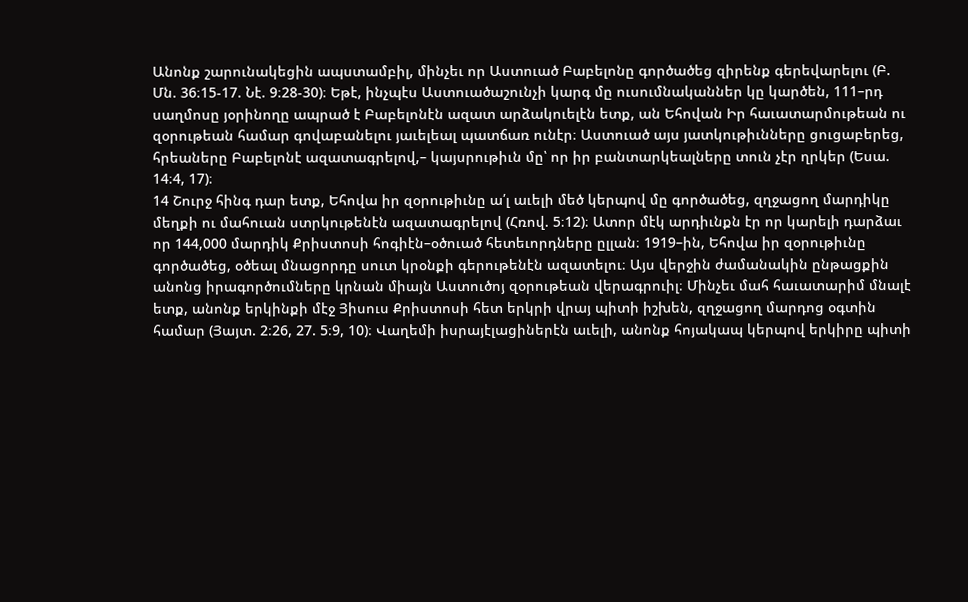Անոնք շարունակեցին ապստամբիլ, մինչեւ որ Աստուած Բաբելոնը գործածեց զիրենք գերեվարելու (Բ. Մն. 36։15-17. Նէ. 9։28-30)։ Եթէ, ինչպէս Աստուածաշունչի կարգ մը ուսումնականներ կը կարծեն, 111–րդ սաղմոսը յօրինողը ապրած է Բաբելոնէն ազատ արձակուելէն ետք, ան Եհովան Իր հաւատարմութեան ու զօրութեան համար գովաբանելու յաւելեալ պատճառ ունէր։ Աստուած այս յատկութիւնները ցուցաբերեց, հրեաները Բաբելոնէ ազատագրելով,– կայսրութիւն մը՝ որ իր բանտարկեալները տուն չէր ղրկեր (Եսա. 14։4, 17)։
14 Շուրջ հինգ դար ետք, Եհովա իր զօրութիւնը ա՛լ աւելի մեծ կերպով մը գործածեց, զղջացող մարդիկը մեղքի ու մահուան ստրկութենէն ազատագրելով (Հռով. 5։12)։ Ատոր մէկ արդիւնքն էր որ կարելի դարձաւ որ 144,000 մարդիկ Քրիստոսի հոգիէն–օծուած հետեւորդները ըլլան։ 1919–ին, Եհովա իր զօրութիւնը գործածեց, օծեալ մնացորդը սուտ կրօնքի գերութենէն ազատելու։ Այս վերջին ժամանակին ընթացքին անոնց իրագործումները կրնան միայն Աստուծոյ զօրութեան վերագրուիլ։ Մինչեւ մահ հաւատարիմ մնալէ ետք, անոնք երկինքի մէջ Յիսուս Քրիստոսի հետ երկրի վրայ պիտի իշխեն, զղջացող մարդոց օգտին համար (Յայտ. 2։26, 27. 5։9, 10)։ Վաղեմի իսրայէլացիներէն աւելի, անոնք հոյակապ կերպով երկիրը պիտի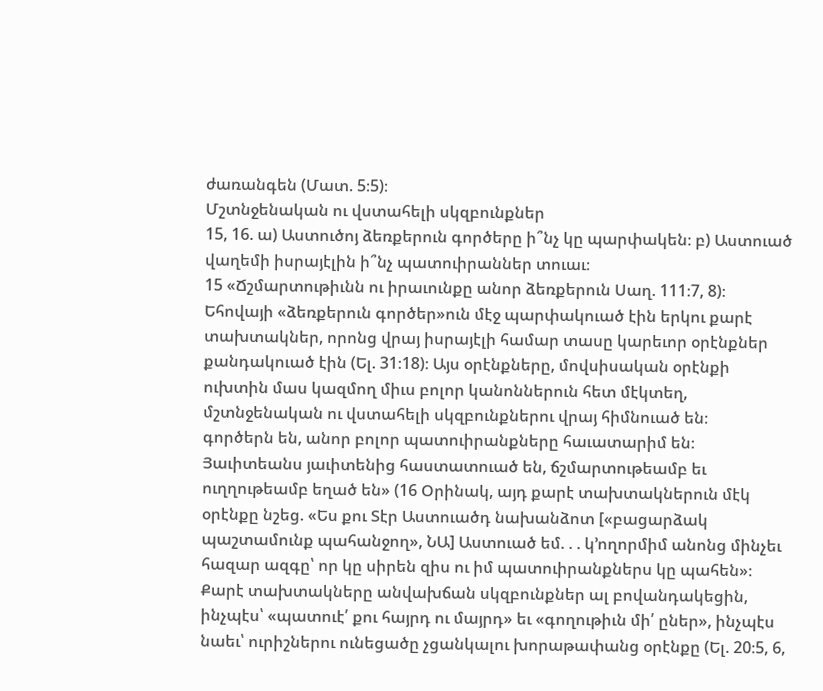ժառանգեն (Մատ. 5։5)։
Մշտնջենական ու վստահելի սկզբունքներ
15, 16. ա) Աստուծոյ ձեռքերուն գործերը ի՞նչ կը պարփակեն։ բ) Աստուած վաղեմի իսրայէլին ի՞նչ պատուիրաններ տուաւ։
15 «Ճշմարտութիւնն ու իրաւունքը անոր ձեռքերուն Սաղ. 111։7, 8)։ Եհովայի «ձեռքերուն գործեր»ուն մէջ պարփակուած էին երկու քարէ տախտակներ, որոնց վրայ իսրայէլի համար տասը կարեւոր օրէնքներ քանդակուած էին (Ել. 31։18)։ Այս օրէնքները, մովսիսական օրէնքի ուխտին մաս կազմող միւս բոլոր կանոններուն հետ մէկտեղ, մշտնջենական ու վստահելի սկզբունքներու վրայ հիմնուած են։
գործերն են, անոր բոլոր պատուիրանքները հաւատարիմ են։ Յաւիտեանս յաւիտենից հաստատուած են, ճշմարտութեամբ եւ ուղղութեամբ եղած են» (16 Օրինակ, այդ քարէ տախտակներուն մէկ օրէնքը նշեց. «Ես քու Տէր Աստուածդ նախանձոտ [«բացարձակ պաշտամունք պահանջող», ՆԱ] Աստուած եմ. . . կ’ողորմիմ անոնց մինչեւ հազար ազգը՝ որ կը սիրեն զիս ու իմ պատուիրանքներս կը պահեն»։ Քարէ տախտակները անվախճան սկզբունքներ ալ բովանդակեցին, ինչպէս՝ «պատուէ՛ քու հայրդ ու մայրդ» եւ «գողութիւն մի՛ ըներ», ինչպէս նաեւ՝ ուրիշներու ունեցածը չցանկալու խորաթափանց օրէնքը (Ել. 20։5, 6,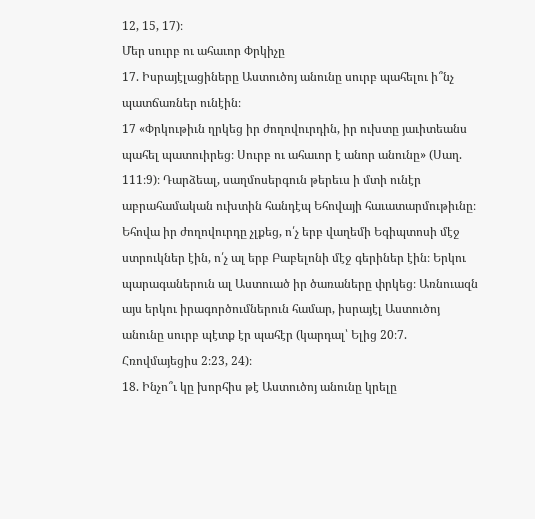12, 15, 17)։
Մեր սուրբ ու ահաւոր Փրկիչը
17. Իսրայէլացիները Աստուծոյ անունը սուրբ պահելու ի՞նչ պատճառներ ունէին։
17 «Փրկութիւն ղրկեց իր ժողովուրդին, իր ուխտը յաւիտեանս պահել պատուիրեց։ Սուրբ ու ահաւոր է անոր անունը» (Սաղ. 111։9)։ Դարձեալ, սաղմոսերգուն թերեւս ի մտի ունէր աբրահամական ուխտին հանդէպ Եհովայի հաւատարմութիւնը։ Եհովա իր ժողովուրդը չլքեց, ո՛չ երբ վաղեմի Եգիպտոսի մէջ ստրուկներ էին, ո՛չ ալ երբ Բաբելոնի մէջ գերիներ էին։ Երկու պարագաներուն ալ Աստուած իր ծառաները փրկեց։ Առնուազն այս երկու իրագործումներուն համար, իսրայէլ Աստուծոյ անունը սուրբ պէտք էր պահէր (կարդալ՝ Ելից 20։7. Հռովմայեցիս 2։23, 24)։
18. Ինչո՞ւ կը խորհիս թէ Աստուծոյ անունը կրելը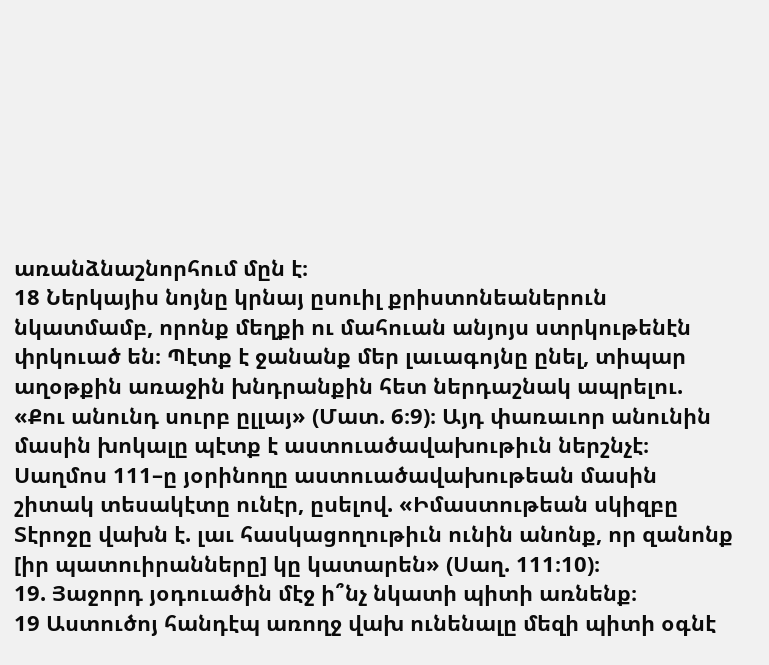առանձնաշնորհում մըն է։
18 Ներկայիս նոյնը կրնայ ըսուիլ քրիստոնեաներուն նկատմամբ, որոնք մեղքի ու մահուան անյոյս ստրկութենէն փրկուած են։ Պէտք է ջանանք մեր լաւագոյնը ընել, տիպար աղօթքին առաջին խնդրանքին հետ ներդաշնակ ապրելու. «Քու անունդ սուրբ ըլլայ» (Մատ. 6։9)։ Այդ փառաւոր անունին մասին խոկալը պէտք է աստուածավախութիւն ներշնչէ։ Սաղմոս 111–ը յօրինողը աստուածավախութեան մասին շիտակ տեսակէտը ունէր, ըսելով. «Իմաստութեան սկիզբը Տէրոջը վախն է. լաւ հասկացողութիւն ունին անոնք, որ զանոնք [իր պատուիրանները] կը կատարեն» (Սաղ. 111։10)։
19. Յաջորդ յօդուածին մէջ ի՞նչ նկատի պիտի առնենք։
19 Աստուծոյ հանդէպ առողջ վախ ունենալը մեզի պիտի օգնէ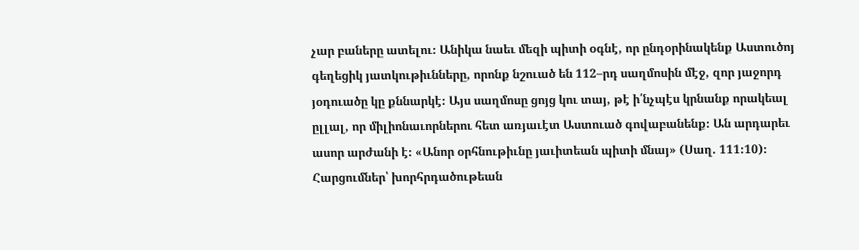չար բաները ատելու։ Անիկա նաեւ մեզի պիտի օգնէ, որ ընդօրինակենք Աստուծոյ գեղեցիկ յատկութիւնները, որոնք նշուած են 112–րդ սաղմոսին մէջ, զոր յաջորդ յօդուածը կը քննարկէ։ Այս սաղմոսը ցոյց կու տայ, թէ ի՛նչպէս կրնանք որակեալ ըլլալ, որ միլիոնաւորներու հետ առյաւէտ Աստուած գովաբանենք։ Ան արդարեւ ասոր արժանի է։ «Անոր օրհնութիւնը յաւիտեան պիտի մնայ» (Սաղ. 111։10)։
Հարցումներ՝ խորհրդածութեան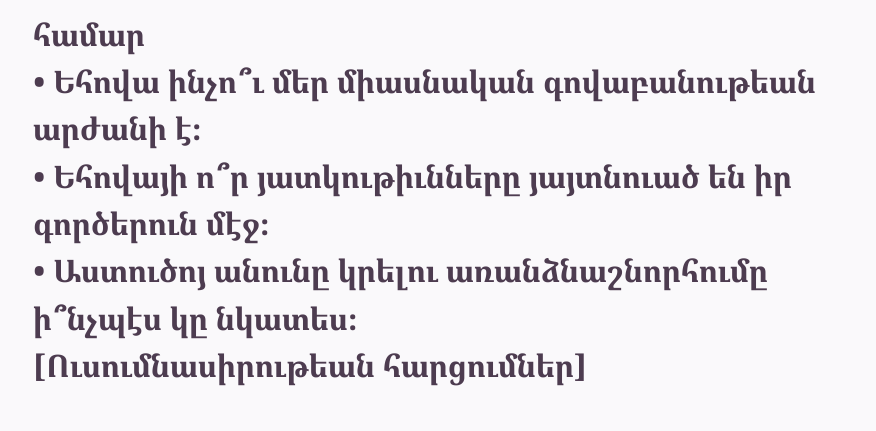համար
• Եհովա ինչո՞ւ մեր միասնական գովաբանութեան արժանի է։
• Եհովայի ո՞ր յատկութիւնները յայտնուած են իր գործերուն մէջ։
• Աստուծոյ անունը կրելու առանձնաշնորհումը ի՞նչպէս կը նկատես։
[Ուսումնասիրութեան հարցումներ]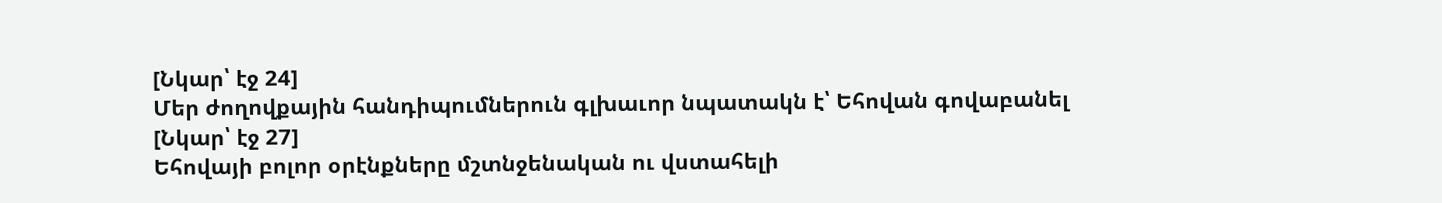[Նկար՝ էջ 24]
Մեր ժողովքային հանդիպումներուն գլխաւոր նպատակն է՝ Եհովան գովաբանել
[Նկար՝ էջ 27]
Եհովայի բոլոր օրէնքները մշտնջենական ու վստահելի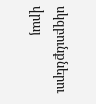սկզբունքներու վրայ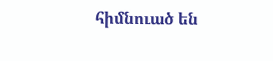հիմնուած են